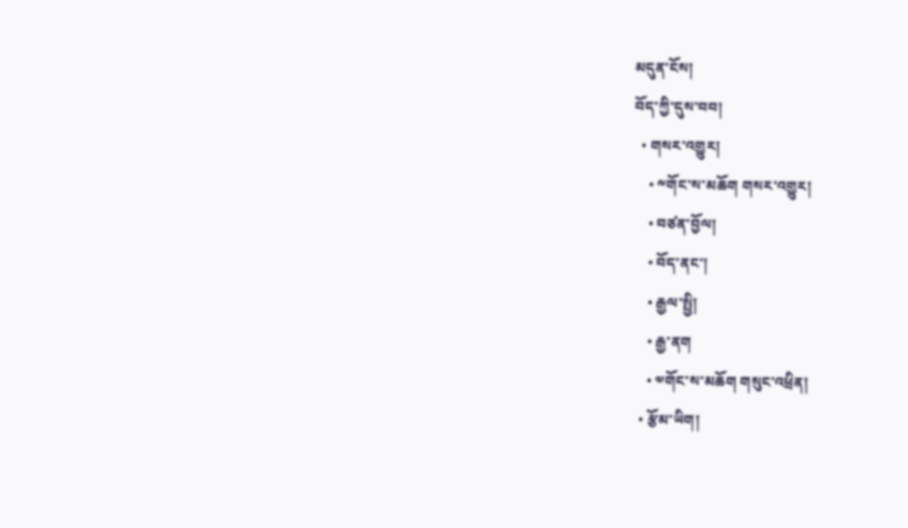མདུན་ངོས།
བོད་ཀྱི་དུས་བབ།
  • གསར་འགྱུར།
    • ༸གོང་ས་མཆོག གསར་འགྱུར།
    • བཙན་བྱོལ།
    • བོད་ནང་།
    • རྒྱལ་སྤྱི།
    • རྒྱ་ནག
    • ༧གོང་ས་མཆོག གསུང་འཕྲིན།
  • རྩོམ་ཡིག།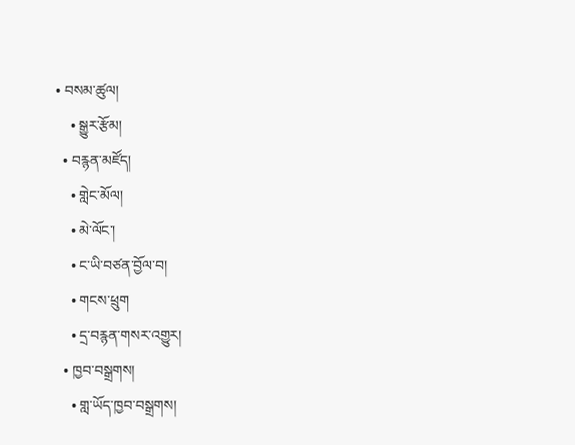• བསམ་ཚུལ།
    • སྒྱུར་རྩོམ།
  • བརྙན་མཛོད།
    • གླེང་མོལ།
    • མེ་ལོང་།
    • ང་ཡི་བཙན་བྱོལ་བ།
    • གངས་ཕྲུག
    • དྲ་བརྙན་གསར་འགྱུར།
  • ཁྱབ་བསྒྲགས།
    • གླ་ཡོད་ཁྱབ་བསྒྲགས།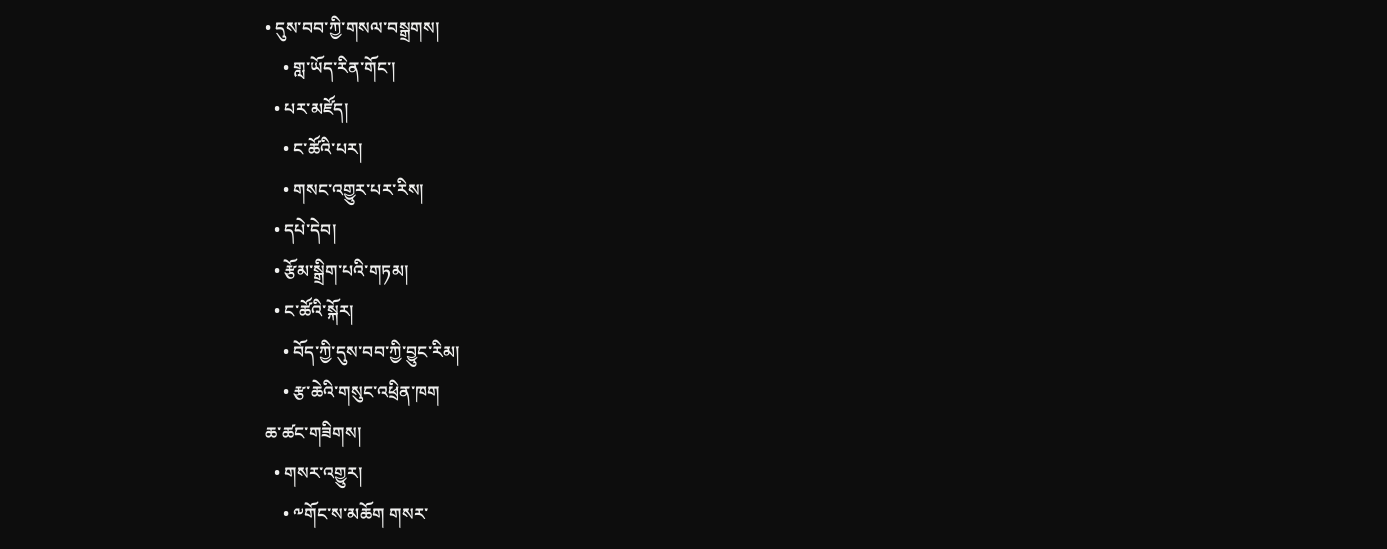• དུས་བབ་ཀྱི་གསལ་བསྒྲགས།
    • གླ་ཡོད་རིན་གོང་།
  • པར་མཛོད།
    • ང་ཚོའི་པར།
    • གསང་འགྱུར་པར་རིས།
  • དཔེ་དེབ།
  • རྩོམ་སྒྲིག་པའི་གཏམ།
  • ང་ཚོའི་སྐོར།
    • བོད་ཀྱི་དུས་བབ་ཀྱི་བྱུང་རིམ།
    • རྩ་ཆེའི་གསུང་འཕྲིན་ཁག
ཆ་ཚང་གཟིགས།
  • གསར་འགྱུར།
    • ༸གོང་ས་མཆོག གསར་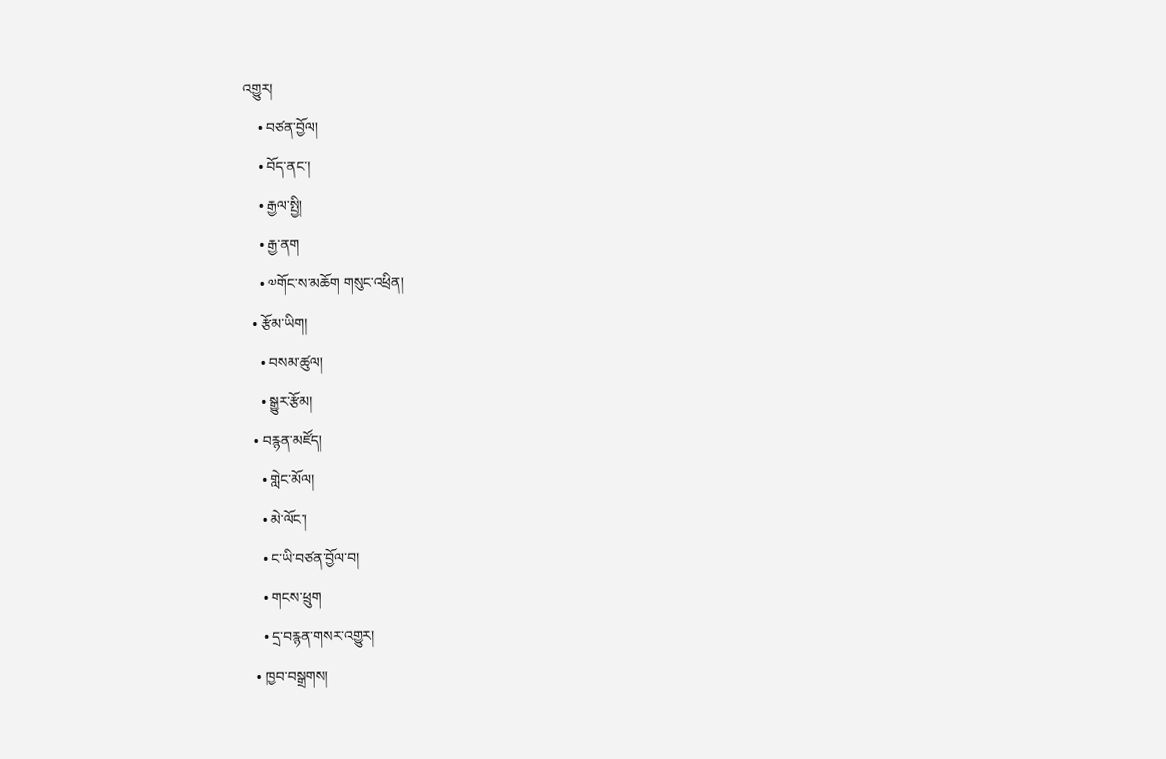འགྱུར།
    • བཙན་བྱོལ།
    • བོད་ནང་།
    • རྒྱལ་སྤྱི།
    • རྒྱ་ནག
    • ༧གོང་ས་མཆོག གསུང་འཕྲིན།
  • རྩོམ་ཡིག།
    • བསམ་ཚུལ།
    • སྒྱུར་རྩོམ།
  • བརྙན་མཛོད།
    • གླེང་མོལ།
    • མེ་ལོང་།
    • ང་ཡི་བཙན་བྱོལ་བ།
    • གངས་ཕྲུག
    • དྲ་བརྙན་གསར་འགྱུར།
  • ཁྱབ་བསྒྲགས།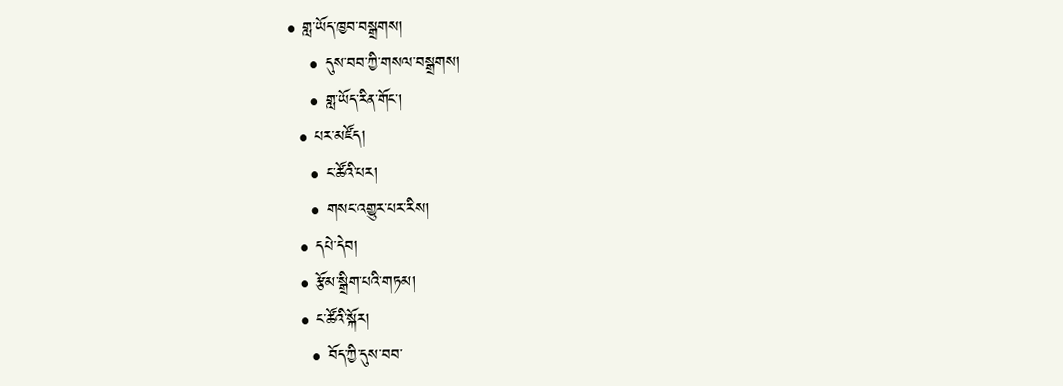• གླ་ཡོད་ཁྱབ་བསྒྲགས།
    • དུས་བབ་ཀྱི་གསལ་བསྒྲགས།
    • གླ་ཡོད་རིན་གོང་།
  • པར་མཛོད།
    • ང་ཚོའི་པར།
    • གསང་འགྱུར་པར་རིས།
  • དཔེ་དེབ།
  • རྩོམ་སྒྲིག་པའི་གཏམ།
  • ང་ཚོའི་སྐོར།
    • བོད་ཀྱི་དུས་བབ་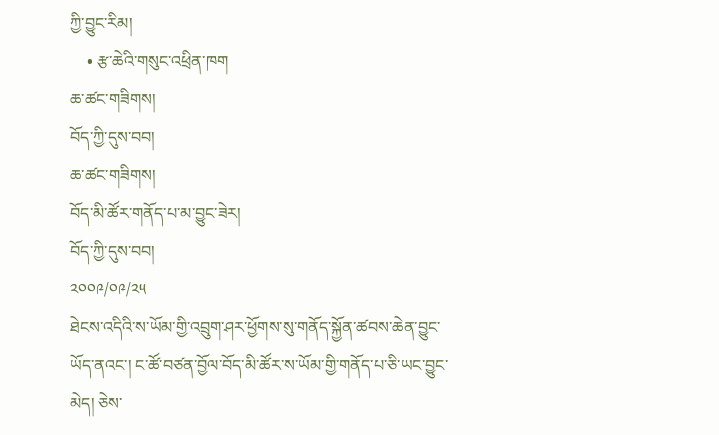ཀྱི་བྱུང་རིམ།
    • རྩ་ཆེའི་གསུང་འཕྲིན་ཁག
ཆ་ཚང་གཟིགས།
བོད་ཀྱི་དུས་བབ།
ཆ་ཚང་གཟིགས།
བོད་མི་ཚོར་གནོད་པ་མ་བྱུང་ཟེར།
བོད་ཀྱི་དུས་བབ།
༢༠༠༩/༠༩/༢༥
ཐེངས་འདིའི་ས་ཡོམ་གྱི་འབྲུག་ཤར་ཕྱོགས་སུ་གནོད་སྐྱོན་ཚབས་ཆེན་བྱུང་ཡོད་ནའང་། ང་ཚོ་བཙན་བྱོལ་བོད་མི་ཚོར་ས་ཡོམ་གྱི་གནོད་པ་ཅི་ཡང་བྱུང་མེད། ཅེས་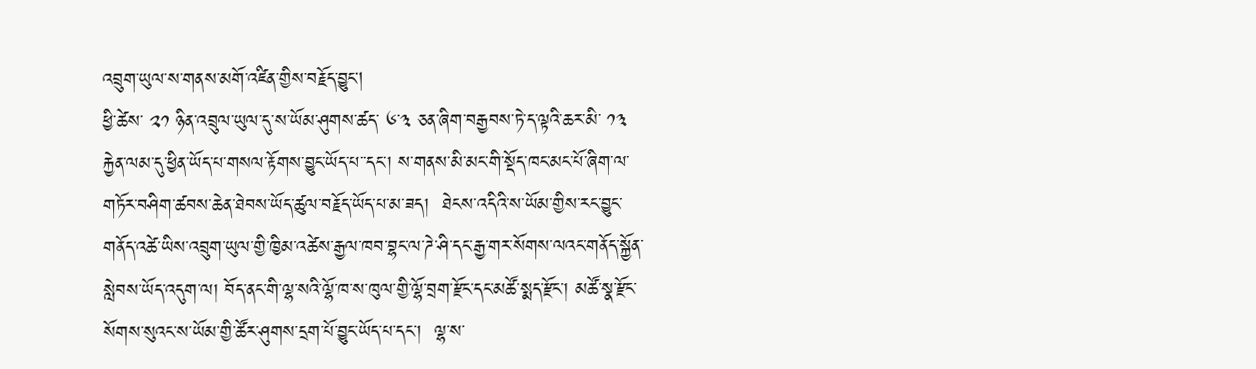འབྲུག་ཡུལ་ས་གནས་མགོ་འཛིན་གྱིས་བརྗོད་བྱུང།
ཕྱི་ཚེས་ ༢༡ ཉིན་འབྲུལ་ཡུལ་དུ་ས་ཡོམ་ཤུགས་ཚད་ ༦་༣ ཅན་ཞིག་བརྒྱབས་ཏེ་ད་ལྟའི་ཆར་མི་ ༡༣ རྐྱེན་ལམ་དུ་ཕྱིན་ཡོད་པ་གསལ་རྟོགས་བྱུང་ཡོད་པ་་དང་། ས་གནས་མི་མང་གི་སྡོད་ཁང་མང་པོ་ཞིག་ལ་གཏོར་བཤིག་ཚབས་ཆེན་ཐེབས་ཡོད་ཚུལ་བརྗོད་ཡོད་པ་མ་ཟད།  ཐེངས་འདིའི་ས་ཡོམ་གྱིས་རང་བྱུང་གནོད་འཚེ་ཡིས་འབྲུག་ཡུལ་གྱི་ཁྱིམ་འཚེས་རྒྱལ་ཁབ་བྷང་ལ་ཌེ་ཤི་དང་རྒྱ་གར་སོགས་ལའང་གནོད་སྐྱོན་སླེབས་ཡོད་འདུག་ལ། བོད་ནང་གི་ལྷ་སའི་ལྷོ་ཁ་ས་ཁུལ་གྱི་ལྷོ་བྲག་རྫོང་དང་མཚོ་སྨད་རྫོང་། མཚོ་སྣ་རྫོང་སོགས་སུའང་ས་ཡོམ་གྱི་ཚོར་ཤུགས་དྲག་པོ་བྱུང་ཡོད་པ་དང་།  ལྷ་ས་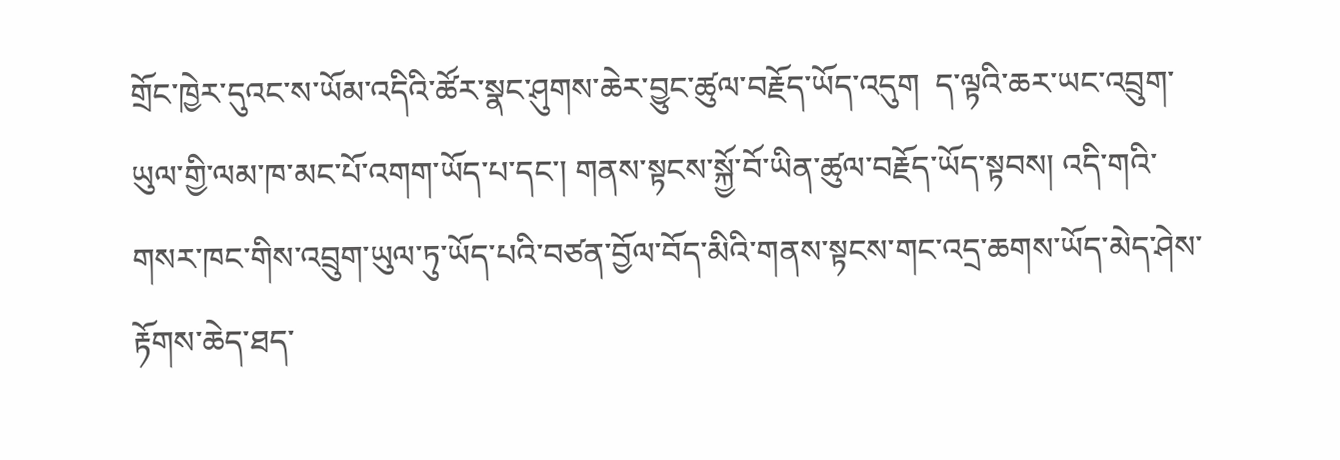གྲོང་ཁྱེར་དུའང་ས་ཡོམ་འདིའི་ཚོར་སྣང་ཤུགས་ཆེར་བྱུང་ཚུལ་བརྗོད་ཡོད་འདུག  ད་ལྟའི་ཆར་ཡང་འབྲུག་ཡུལ་གྱི་ལམ་ཁ་མང་པོ་འགག་ཡོད་པ་དང་། གནས་སྟངས་སྐྱོ་བོ་ཡིན་ཚུལ་བརྗོད་ཡོད་སྟབས། འདི་གའི་གསར་ཁང་གིས་འབྲུག་ཡུལ་ཏུ་ཡོད་པའི་བཙན་བྱོལ་བོད་མིའི་གནས་སྟངས་གང་འདྲ་ཆགས་ཡོད་མེད་ཤེས་རྟོགས་ཆེད་ཐད་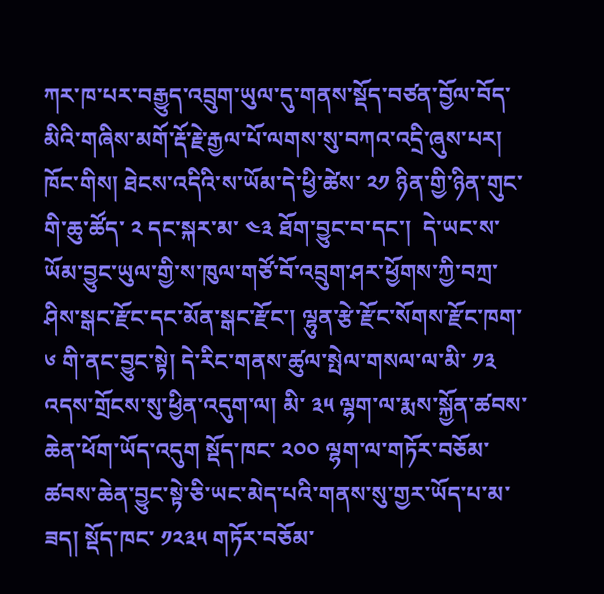ཀར་ཁ་པར་བརྒྱུད་འབྲུག་ཡུལ་དུ་གནས་སྡོད་བཙན་བྱོལ་བོད་མིའི་གཞིས་མགོ་རྡོ་རྗེ་རྒྱལ་པོ་ལགས་སུ་བཀའ་འདྲི་ཞུས་པར། ཁོང་གིས། ཐེངས་འདིའི་ས་ཡོམ་དེ་ཕྱི་ཚེས་ ༢༡ ཉིན་གྱི་ཉིན་གུང་གི་ཆུ་ཚོད་ ༢ དང་སྐར་མ་ ༤༣ ཐོག་བྱུང་བ་དང་།  དེ་ཡང་ས་ཡོམ་བྱུང་ཡུལ་གྱི་ས་ཁུལ་གཙོ་བོ་འབྲུག་ཤར་ཕྱོགས་ཀྱི་བཀྲ་ཤིས་སྒང་རྫོང་དང་མོན་སྒང་རྫོང་། ལྷུན་རྩེ་རྫོང་སོགས་རྫོང་ཁག་ ༦ གི་ནང་བྱུང་སྟེ། དེ་རིང་གནས་ཚུལ་སྤེལ་གསལ་ལ་མི་ ༡༣ འདས་གྲོངས་སུ་ཕྱིན་འདུག་ལ། མི་ ༣༥ ལྷག་ལ་རྨས་སྐྱོན་ཚབས་ཆེན་ཕོག་ཡོད་འདུག སྡོད་ཁང་ ༢༠༠ ལྷག་ལ་གཏོར་བཅོམ་ཚབས་ཆེན་བྱུང་སྟེ་ཅི་ཡང་མེད་པའི་གནས་སུ་གྱར་ཡོད་པ་མ་ཟད། སྡོད་ཁང་ ༡༢༣༥ གཏོར་བཅོམ་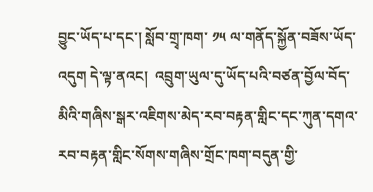བྱུང་ཡོད་པ་དང་། སློབ་གྲྭ་ཁག་ ༡༥ ལ་གནོད་སྐྱོན་བཟོས་ཡོད་འདུག དེ་ལྟ་ནའང།  འབྲུག་ཡུལ་དུ་ཡོད་པའི་བཙན་བྱོལ་བོད་མིའི་གཞིས་སྒར་འཇིགས་མེད་རབ་བརྟན་གླིང་དང་ཀུན་དགའ་རབ་བརྟན་གླིང་སོགས་གཞིས་གྲོང་ཁག་བདུན་གྱི་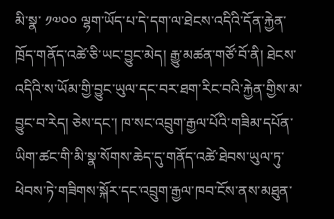མི་སྣ་ ༡༧༠༠ ལྷག་ཡོད་པ་དེ་དག་ལ་ཐེངས་འདིའི་དོན་རྐྱེན་ཁྲོད་གནོད་འཚེ་ཅི་ཡང་བྱུང་མེད། རྒྱུ་མཚན་གཙོ་བོ་ནི། ཐེངས་འདིའི་ས་ཡོམ་གྱི་བྱུང་ཡུལ་དང་བར་ཐག་རིང་བའི་རྐྱེན་གྱིས་མ་བྱུང་བ་རེད། ཅེས་དང་། ཁ་སང་འབྲུག་རྒྱལ་པོའི་གཟིམ་དཔོན་ཡིག་ཚང་གི་མི་སྣ་སོགས་ཆེད་དུ་གནོད་འཚེ་ཐེབས་ཡུལ་ཏུ་ཕེབས་ཏེ་གཟིགས་སྐོར་དང་འབྲུག་རྒྱལ་ཁབ་ངོས་ནས་མཐུན་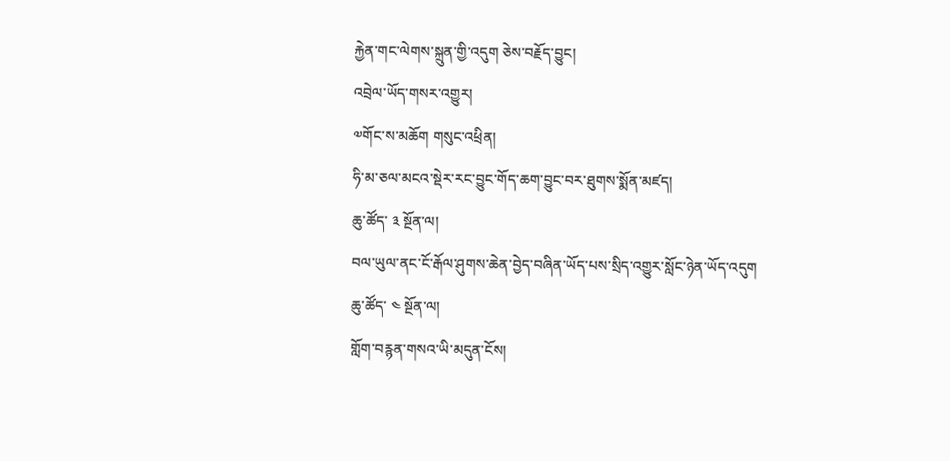རྐྱེན་གང་ལེགས་སྐྲུན་གྱི་འདུག ཅེས་བརྗོད་བྱུང།
འབྲེལ་ཡོད་གསར་འགྱུར།
༧གོང་ས་མཆོག གསུང་འཕྲིན།
ཧི་མ་ཅལ་མངའ་སྡེར་རང་བྱུང་གོད་ཆག་བྱུང་བར་ཐུགས་སྨོན་མཛད།
ཆུ་ཚོད་ ༣ སྔོན་ལ།
བལ་ཡུལ་ནང་ངོ་རྒོལ་ཤུགས་ཆེན་བྱེད་བཞིན་ཡོད་པས་སྲིད་འགྱུར་སློང་ཉེན་ཡོད་འདུག
ཆུ་ཚོད་ ༤ སྔོན་ལ།
གློག་བརྙན་གསའ་ཡི་མདུན་ངོས།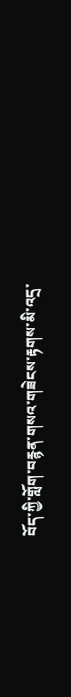བོད་ཀྱི་གློག་བརྙན་གསའ་གཟེངས་རྟགས་མི་འདྲ་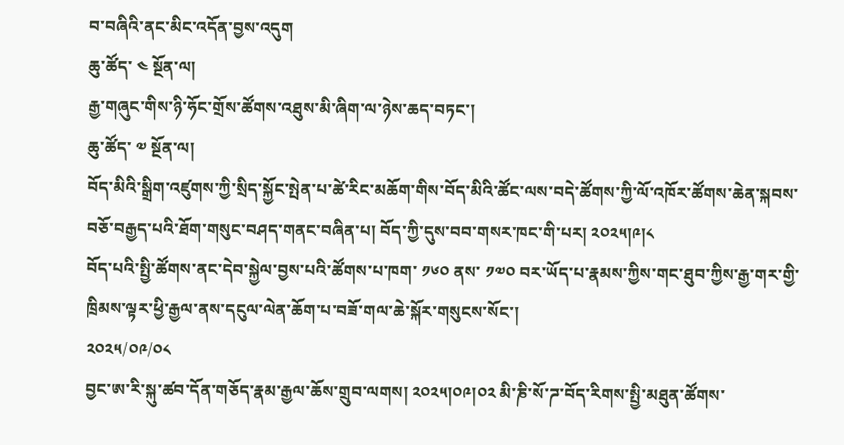བ་བཞིའི་ནང་མིང་འདོན་བྱས་འདུག
ཆུ་ཚོད་ ༤ སྔོན་ལ།
རྒྱ་གཞུང་གིས་ཉི་ཧོང་གྲོས་ཚོགས་འཐུས་མི་ཞིག་ལ་ཉེས་ཆད་བཏང་།
ཆུ་ཚོད་ ༧ སྔོན་ལ།
བོད་མིའི་སྒྲིག་འཛུགས་ཀྱི་སྲིད་སྐྱོང་སྤེན་པ་ཚེ་རིང་མཆོག་གིས་བོད་མིའི་ཚོང་ལས་བདེ་ཚོགས་ཀྱི་ལོ་འཁོར་ཚོགས་ཆེན་སྐབས་བཅོ་བརྒྱད་པའི་ཐོག་གསུང་བཤད་གནང་བཞིན་པ། བོད་ཀྱི་དུས་བབ་གསར་ཁང་གི་པར། ༢༠༢༥།༩།༨
བོད་པའི་སྤྱི་ཚོགས་ནང་དེབ་སྐྱེལ་བྱས་པའི་ཚོགས་པ་ཁག་ ༡༦༠ ནས་ ༡༧༠ བར་ཡོད་པ་རྣམས་ཀྱིས་གང་ཐུབ་ཀྱིས་རྒྱ་གར་གྱི་ཁྲིམས་ལྟར་ཕྱི་རྒྱལ་ནས་དངུལ་ལེན་ཆོག་པ་བཟོ་གལ་ཆེ་སྐོར་གསུངས་སོང་།
༢༠༢༥/༠༩/༠༨
བྱང་ཨ་རི་སྐུ་ཚབ་དོན་གཅོད་རྣམ་རྒྱལ་ཆོས་གྲུབ་ལགས། ༢༠༢༥།༠༩།༠༢ མི་ཎི་སོ་ཌ་བོད་རིགས་སྤྱི་མཐུན་ཚོགས་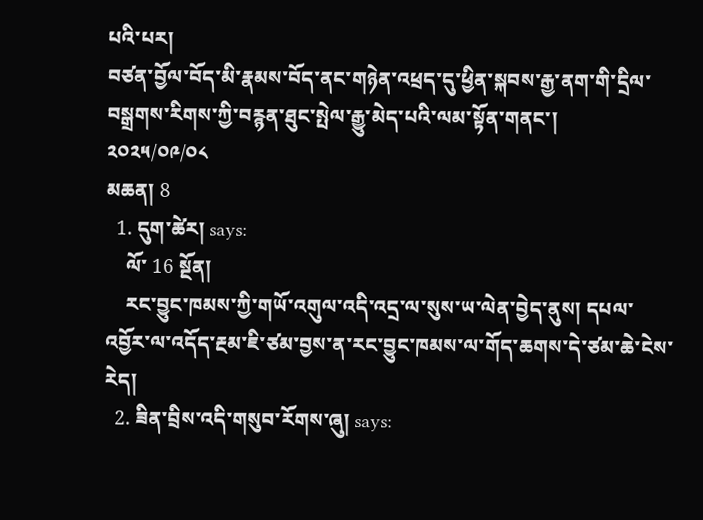པའི་པར།
བཙན་བྱོལ་བོད་མི་རྣམས་བོད་ནང་གཉེན་འཕྲད་དུ་ཕྱིན་སྐབས་རྒྱ་ནག་གི་དྲིལ་བསྒྲགས་རིགས་ཀྱི་བརྙན་ཐུང་སྤེལ་རྒྱུ་མེད་པའི་ལམ་སྟོན་གནང་།
༢༠༢༥/༠༩/༠༨
མཆན། 8
  1. དུག་ཚེར། says:
    ལོ་ 16 སྔོན།
    རང་བྱུང་ཁམས་ཀྱི་གཡོ་འགུལ་འདི་འདྲ་ལ་སུས་ཡ་ལེན་བྱེད་ནུས། དཔལ་འབྱོར་ལ་འདོད་རྔམ་ཇི་ཙམ་བྱས་ན་རང་བྱུང་ཁམས་ལ་གོད་ཆགས་དེ་ཙམ་ཆེ་ངེས་རེད།
  2. ཟིན་བྲིས་འདི་གསུབ་རོགས་ཞུ། says: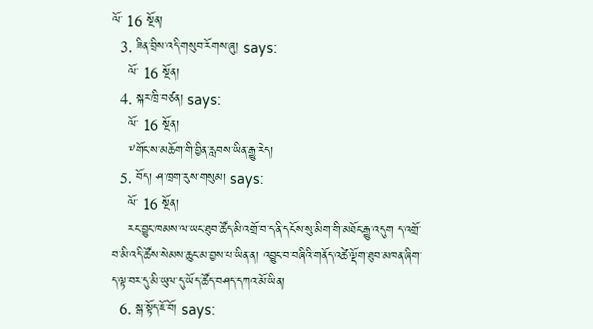ལོ་ 16 སྔོན།
  3. ཟིན་བྲིས་འདི་གསུབ་རོགས་ཞུ། says:
    ལོ་ 16 སྔོན།
  4. སྐར་ཁྲི་བཙན། says:
    ལོ་ 16 སྔོན།
    ༸གོང་ས་མཆོག་གི་བྱིན་རླབས་ཡིན་རྒྱུ་རེད།
  5. བོད། ཤ་ཁྲག་རུས་གསུམ། says:
    ལོ་ 16 སྔོན།
    རང་བྱུང་ཁམས་ལ་ཡང་ཐུབ་ཚོད་མི་འགྲོ་བ་ད་ནི་དངོས་སུ་མིག་གི་མཐོང་རྒྱུ་འདུག ད་འགྲོ་བ་མི་འདི་ཚོས་སེམས་ཆུང་མ་བྱས་པ་ཡིན་ན། འབྱུང་བ་བཞིའི་གནོད་འཚེ་ལྡོག་ཐུབ་མཁན་ཞིག་ད་ལྟ་བར་དུ་མི་ཡུལ་དུ་ཡོད་ཚོད་བཤད་དཀའ་མོ་ཡིན།
  6. སྒ་སྟོད་ཇོ་བོ། says: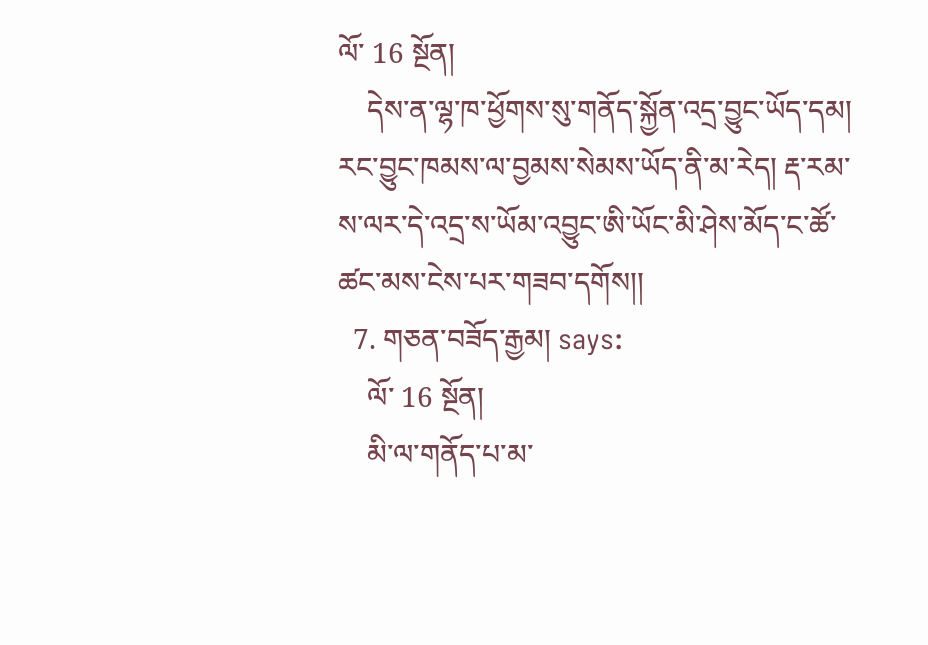ལོ་ 16 སྔོན།
    དེས་ན་ལྷ་ཁ་ཕྱོགས་སུ་གནོད་སྐྱོན་འདྲ་བྱུང་ཡོད་དམ། རང་བྱུང་ཁམས་ལ་བྱམས་སེམས་ཡོད་ནི་མ་རེད། རྡ་རམ་ས་ལར་དེ་འདྲ་ས་ཡོམ་འབྱུང་ཨི་ཡོང་མི་ཤེས་མོད་ང་ཚོ་ཚང་མས་ངེས་པར་གཟབ་དགོས།།
  7. གཅན་བཟོད་རྒྱམ། says:
    ལོ་ 16 སྔོན།
    མི་ལ་གནོད་པ་མ་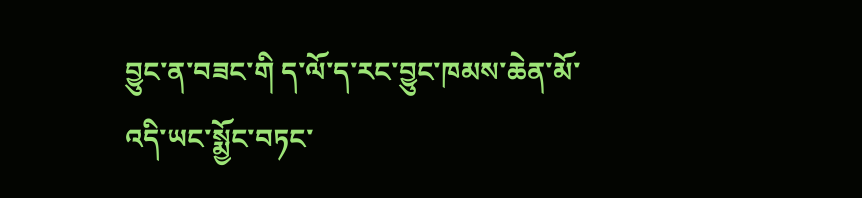བྱུང་ན་བཟང་གི ད་ལོ་ད་རང་བྱུང་ཁམས་ཆེན་མོ་འདི་ཡང་སྨྱོང་བཏང་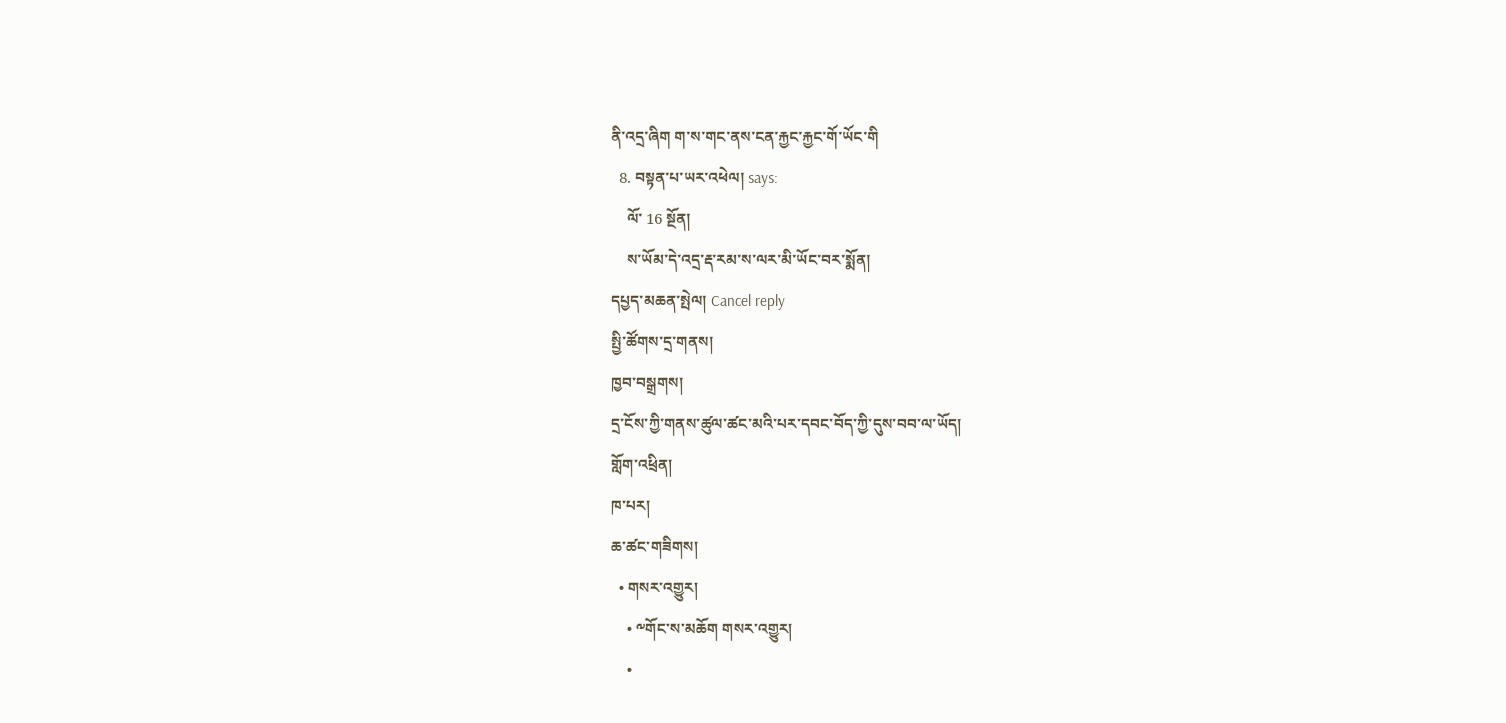ནི་འདྲ་ཞིག ག་ས་གང་ནས་ངན་རྐྱང་རྐྱང་གོ་ཡོང་གི
  8. བསྟན་པ་ཡར་འཕེལ། says:
    ལོ་ 16 སྔོན།
    ས་ཡོམ་དེ་འདྲ་རྡ་རམ་ས་ལར་མི་ཡོང་བར་སྨོན།
དཔྱད་མཆན་སྤེལ། Cancel reply
སྤྱི་ཚོགས་དྲ་གནས།
ཁྱབ་བསྒྲགས།
དྲ་ངོས་ཀྱི་གནས་ཚུལ་ཚང་མའི་པར་དབང་བོད་ཀྱི་དུས་བབ་ལ་ཡོད།
གློག་འཕྲིན།
ཁ་པར།
ཆ་ཚང་གཟིགས།
  • གསར་འགྱུར།
    • ༸གོང་ས་མཆོག གསར་འགྱུར།
    •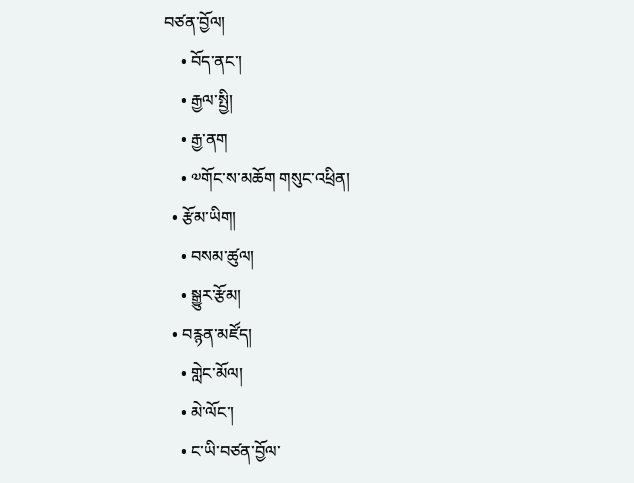བཙན་བྱོལ།
    • བོད་ནང་།
    • རྒྱལ་སྤྱི།
    • རྒྱ་ནག
    • ༧གོང་ས་མཆོག གསུང་འཕྲིན།
  • རྩོམ་ཡིག།
    • བསམ་ཚུལ།
    • སྒྱུར་རྩོམ།
  • བརྙན་མཛོད།
    • གླེང་མོལ།
    • མེ་ལོང་།
    • ང་ཡི་བཙན་བྱོལ་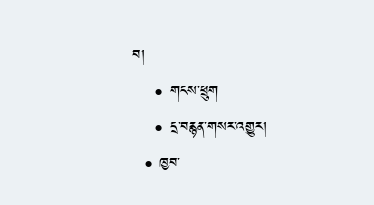བ།
    • གངས་ཕྲུག
    • དྲ་བརྙན་གསར་འགྱུར།
  • ཁྱབ་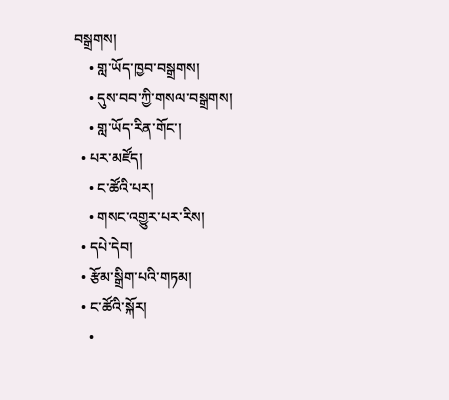བསྒྲགས།
    • གླ་ཡོད་ཁྱབ་བསྒྲགས།
    • དུས་བབ་ཀྱི་གསལ་བསྒྲགས།
    • གླ་ཡོད་རིན་གོང་།
  • པར་མཛོད།
    • ང་ཚོའི་པར།
    • གསང་འགྱུར་པར་རིས།
  • དཔེ་དེབ།
  • རྩོམ་སྒྲིག་པའི་གཏམ།
  • ང་ཚོའི་སྐོར།
    •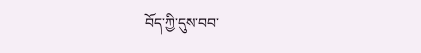བོད་ཀྱི་དུས་བབ་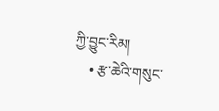ཀྱི་བྱུང་རིམ།
    • རྩ་ཆེའི་གསུང་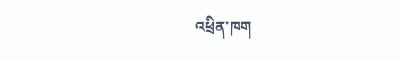འཕྲིན་ཁག